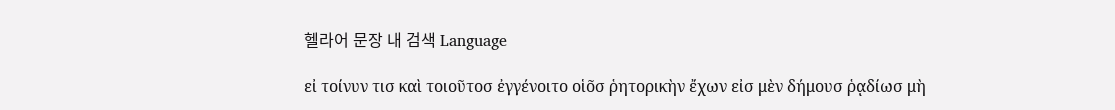헬라어 문장 내 검색 Language

εἰ τοίνυν τισ καὶ τοιοῦτοσ ἐγγένοιτο οἱο͂σ ῥητορικὴν ἔχων εἰσ μὲν δήμουσ ῥᾳδίωσ μὴ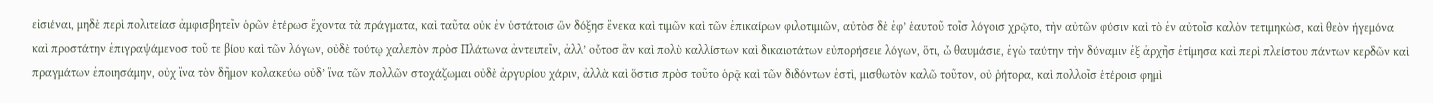εἰσιέναι, μηδὲ περὶ πολιτείασ ἀμφισβητεῖν ὁρῶν ἑτέρωσ ἔχοντα τὰ πράγματα, καὶ ταῦτα οὐκ ἐν ὑστάτοισ ὢν δόξησ ἕνεκα καὶ τιμῶν καὶ τῶν ἐπικαίρων φιλοτιμιῶν, αὐτὸσ δὲ ἐφ’ ἑαυτοῦ τοῖσ λόγοισ χρῷτο, τὴν αὐτῶν φύσιν καὶ τὸ ἐν αὐτοῖσ καλὸν τετιμηκὼσ, καὶ θεὸν ἡγεμόνα καὶ προστάτην ἐπιγραψάμενοσ τοῦ τε βίου καὶ τῶν λόγων, οὐδὲ τούτῳ χαλεπὸν πρὸσ Πλάτωνα ἀντειπεῖν, ἀλλ’ οὗτοσ ἂν καὶ πολὺ καλλίστων καὶ δικαιοτάτων εὐπορήσειε λόγων, ὅτι, ὦ θαυμάσιε, ἐγὼ ταύτην τὴν δύναμιν ἐξ ἀρχῆσ ἐτίμησα καὶ περὶ πλείστου πάντων κερδῶν καὶ πραγμάτων ἐποιησάμην, οὐχ ἵνα τὸν δῆμον κολακεύω οὐδ’ ἵνα τῶν πολλῶν στοχάζωμαι οὐδὲ ἀργυρίου χάριν, ἀλλὰ καὶ ὅστισ πρὸσ τοῦτο ὁρᾷ καὶ τῶν διδόντων ἐστὶ, μισθωτὸν καλῶ τοῦτον, οὐ ῥήτορα, καὶ πολλοῖσ ἑτέροισ φημὶ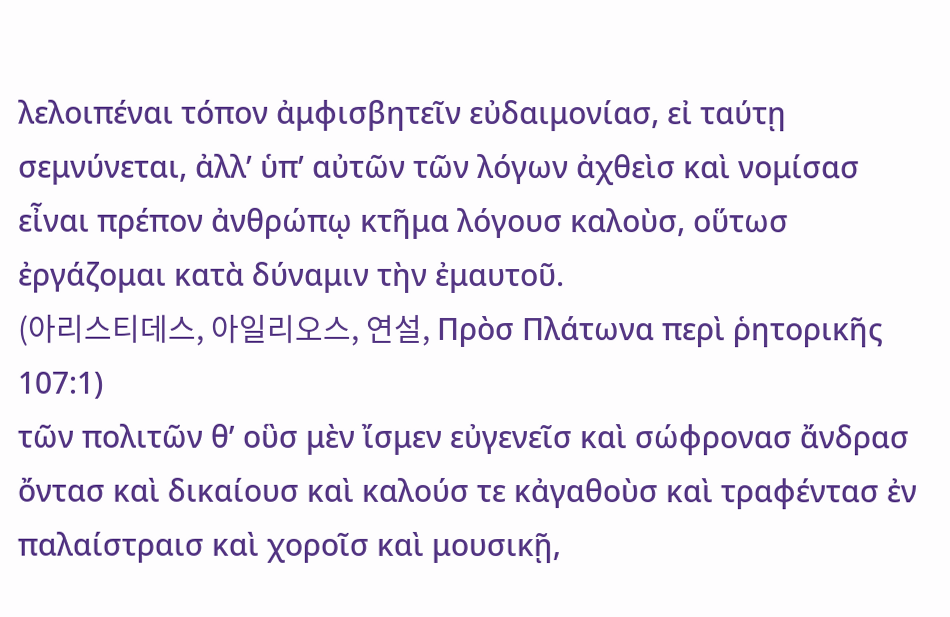λελοιπέναι τόπον ἀμφισβητεῖν εὐδαιμονίασ, εἰ ταύτῃ σεμνύνεται, ἀλλ’ ὑπ’ αὐτῶν τῶν λόγων ἀχθεὶσ καὶ νομίσασ εἶναι πρέπον ἀνθρώπῳ κτῆμα λόγουσ καλοὺσ, οὕτωσ ἐργάζομαι κατὰ δύναμιν τὴν ἐμαυτοῦ.
(아리스티데스, 아일리오스, 연설, Πρὸσ Πλάτωνα περὶ ῥητορικῆς 107:1)
τῶν πολιτῶν θ’ οὓσ μὲν ἴσμεν εὐγενεῖσ καὶ σώφρονασ ἄνδρασ ὄντασ καὶ δικαίουσ καὶ καλούσ τε κἀγαθοὺσ καὶ τραφέντασ ἐν παλαίστραισ καὶ χοροῖσ καὶ μουσικῇ,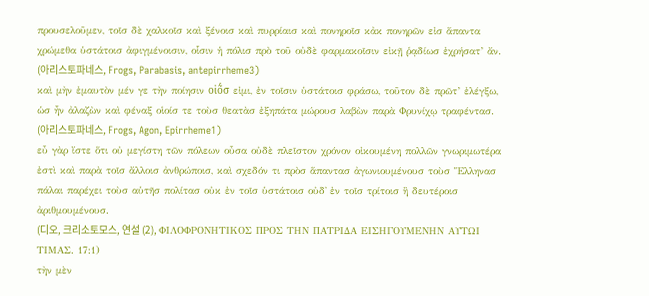προυσελοῦμεν, τοῖσ δὲ χαλκοῖσ καὶ ξένοισ καὶ πυρρίαισ καὶ πονηροῖσ κἀκ πονηρῶν εἰσ ἅπαντα χρώμεθα ὑστάτοισ ἀφιγμένοισιν, οἷσιν ἡ πόλισ πρὸ τοῦ οὐδὲ φαρμακοῖσιν εἰκῇ ῥᾳδίωσ ἐχρήσατ’ ἄν.
(아리스토파네스, Frogs, Parabasis, antepirrheme3)
καὶ μὴν ἐμαυτὸν μέν γε τὴν ποίησιν οἱο͂́σ εἰμι, ἐν τοῖσιν ὑστάτοισ φράσω, τοῦτον δὲ πρῶτ’ ἐλέγξω, ὡσ ἦν ἀλαζὼν καὶ φέναξ οἱοίσ τε τοὺσ θεατὰσ ἐξηπάτα μώρουσ λαβὼν παρὰ Φρυνίχῳ τραφέντασ.
(아리스토파네스, Frogs, Agon, Epirrheme1)
εὖ γὰρ ἴστε ὅτι οὐ μεγίστη τῶν πόλεων οὖσα οὐδὲ πλεῖστον χρόνον οἰκουμένη πολλῶν γνωριμωτέρα ἐστὶ καὶ παρὰ τοῖσ ἄλλοισ ἀνθρώποισ, καὶ σχεδόν τι πρὸσ ἅπαντασ ἀγωνιουμένουσ τοὺσ Ἕλληνασ πάλαι παρέχει τοὺσ αὑτῆσ πολίτασ οὐκ ἐν τοῖσ ὑστάτοισ οὐδ̓ ἐν τοῖσ τρίτοισ ἢ δευτέροισ ἀριθμουμένουσ.
(디오, 크리소토모스, 연설 (2), ΦΙΛΟΦΡΟΝΗΤΙΚΟΣ ΠΡΟΣ ΤΗΝ ΠΑΤΡΙΔΑ ΕΙΣΗΓΟΥΜΕΝΗΝ ΑΥΤΩΙ ΤΙΜΑΣ. 17:1)
τὴν μὲν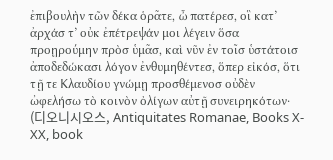ἐπιβουλὴν τῶν δέκα ὁρᾶτε, ὦ πατέρεσ, οἳ κατ’ ἀρχάσ τ’ οὐκ ἐπέτρεψάν μοι λέγειν ὅσα προῃρούμην πρὸσ ὑμᾶσ, καὶ νῦν ἐν τοῖσ ὑστάτοισ ἀποδεδώκασι λόγον ἐνθυμηθέντεσ, ὅπερ εἰκόσ, ὅτι τῇ τε Κλαυδίου γνώμῃ προσθέμενοσ οὐδὲν ὠφελήσω τὸ κοινὸν ὀλίγων αὐτῇ συνειρηκότων·
(디오니시오스, Antiquitates Romanae, Books X-XX, book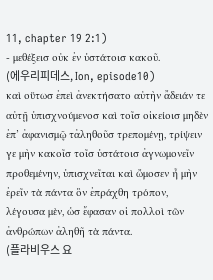11, chapter 19 2:1)
‐ μεθέξεισ οὐκ ἐν ὑστάτοισ κακοῦ.
(에우리피데스, Ion, episode10)
καὶ οὕτωσ ἐπεὶ ἀνεκτήσατο αὐτὴν ἄδειάν τε αὐτῇ ὑπισχνούμενοσ καὶ τοῖσ οἰκείοισ μηδὲν ἐπ’ ἀφανισμῷ τἀληθοῦσ τρεπομένῃ, τρίψειν γε μὴν κακοῖσ τοῖσ ὑστάτοισ ἀγνωμονεῖν προθεμένην, ὑπισχνεῖται καὶ ὤμοσεν ἦ μὴν ἐρεῖν τὰ πάντα ὃν ἐπράχθη τρόπον, λέγουσα μὲν, ὡσ ἔφασαν οἱ πολλοὶ τῶν ἀνθρώπων ἀληθῆ τὰ πάντα.
(플라비우스 요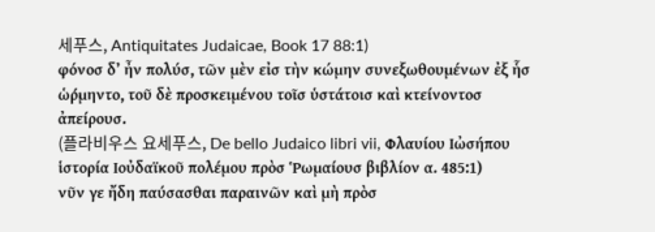세푸스, Antiquitates Judaicae, Book 17 88:1)
φόνοσ δ’ ἦν πολύσ, τῶν μὲν εἰσ τὴν κώμην συνεξωθουμένων ἐξ ἧσ ὡρ́μηντο, τοῦ δὲ προσκειμένου τοῖσ ὑστάτοισ καὶ κτείνοντοσ ἀπείρουσ.
(플라비우스 요세푸스, De bello Judaico libri vii, Φλαυίου Ιὠσήπου ἱστορία Ιοὐδαϊκοῦ πολέμου πρὸσ Ῥωμαίουσ βιβλίον α. 485:1)
νῦν γε ἤδη παύσασθαι παραινῶν καὶ μὴ πρὸσ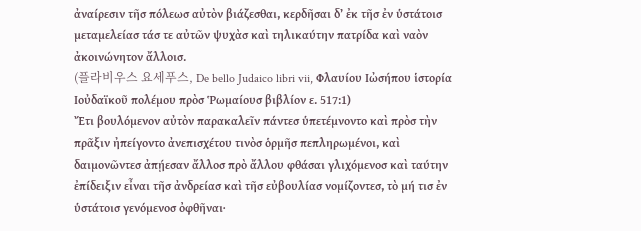ἀναίρεσιν τῆσ πόλεωσ αὐτὸν βιάζεσθαι, κερδῆσαι δ’ ἐκ τῆσ ἐν ὑστάτοισ μεταμελείασ τάσ τε αὐτῶν ψυχὰσ καὶ τηλικαύτην πατρίδα καὶ ναὸν ἀκοινώνητον ἄλλοισ.
(플라비우스 요세푸스, De bello Judaico libri vii, Φλαυίου Ιὠσήπου ἱστορία Ιοὐδαϊκοῦ πολέμου πρὸσ Ῥωμαίουσ βιβλίον ε. 517:1)
Ἔτι βουλόμενον αὐτὸν παρακαλεῖν πάντεσ ὑπετέμνοντο καὶ πρὸσ τὴν πρᾶξιν ἠπείγοντο ἀνεπισχέτου τινὸσ ὁρμῆσ πεπληρωμένοι, καὶ δαιμονῶντεσ ἀπῄεσαν ἄλλοσ πρὸ ἄλλου φθάσαι γλιχόμενοσ καὶ ταύτην ἐπίδειξιν εἶναι τῆσ ἀνδρείασ καὶ τῆσ εὐβουλίασ νομίζοντεσ, τὸ μή τισ ἐν ὑστάτοισ γενόμενοσ ὀφθῆναι·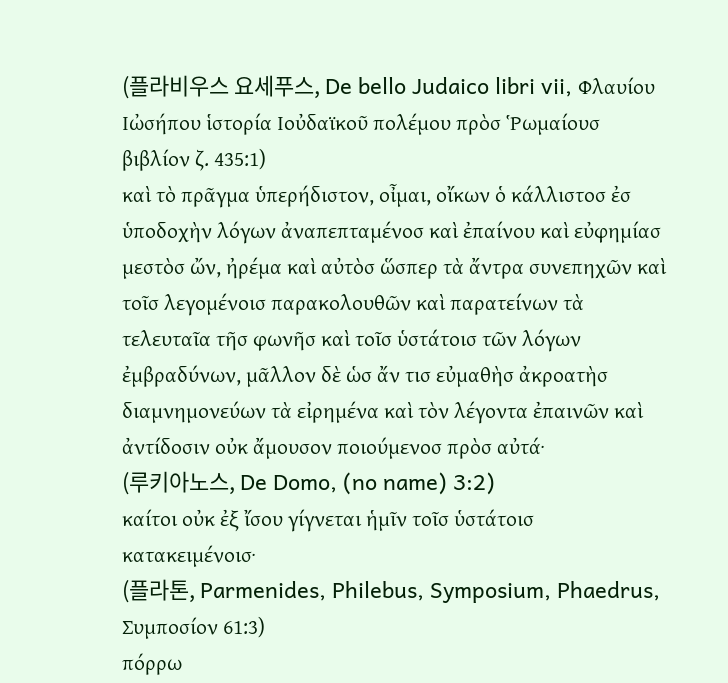(플라비우스 요세푸스, De bello Judaico libri vii, Φλαυίου Ιὠσήπου ἱστορία Ιοὐδαϊκοῦ πολέμου πρὸσ Ῥωμαίουσ βιβλίον ζ. 435:1)
καὶ τὸ πρᾶγμα ὑπερήδιστον, οἶμαι, οἴκων ὁ κάλλιστοσ ἐσ ὑποδοχὴν λόγων ἀναπεπταμένοσ καὶ ἐπαίνου καὶ εὐφημίασ μεστὸσ ὤν, ἠρέμα καὶ αὐτὸσ ὥσπερ τὰ ἄντρα συνεπηχῶν καὶ τοῖσ λεγομένοισ παρακολουθῶν καὶ παρατείνων τὰ τελευταῖα τῆσ φωνῆσ καὶ τοῖσ ὑστάτοισ τῶν λόγων ἐμβραδύνων, μᾶλλον δὲ ὡσ ἄν τισ εὐμαθὴσ ἀκροατὴσ διαμνημονεύων τὰ εἰρημένα καὶ τὸν λέγοντα ἐπαινῶν καὶ ἀντίδοσιν οὐκ ἄμουσον ποιούμενοσ πρὸσ αὐτά·
(루키아노스, De Domo, (no name) 3:2)
καίτοι οὐκ ἐξ ἴσου γίγνεται ἡμῖν τοῖσ ὑστάτοισ κατακειμένοισ·
(플라톤, Parmenides, Philebus, Symposium, Phaedrus, Συμποσίον 61:3)
πόρρω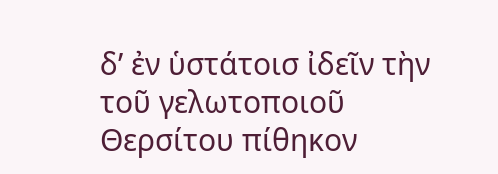δ’ ἐν ὑστάτοισ ἰδεῖν τὴν τοῦ γελωτοποιοῦ Θερσίτου πίθηκον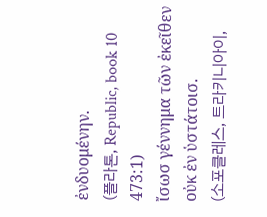ἐνδυομένην.
(플라톤, Republic, book 10 473:1)
ἴσωσ γέννημα τῶν ἐκεῖθεν οὐκ ἐν ὑστάτοισ.
(소포클레스, 트라키니아이,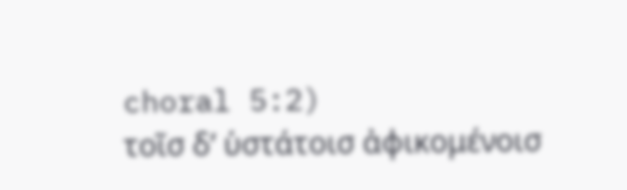choral 5:2)
τοῖσ δ’ ὑστάτοισ ἀφικομένοισ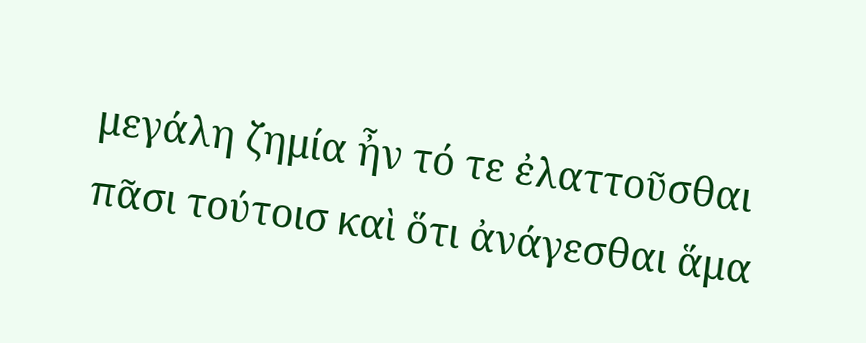μεγάλη ζημία ἦν τό τε ἐλαττοῦσθαι πᾶσι τούτοισ καὶ ὅτι ἀνάγεσθαι ἅμα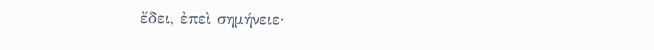ἔδει, ἐπεὶ σημήνειε·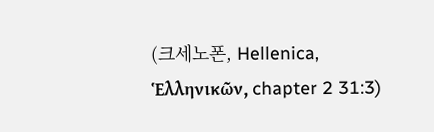(크세노폰, Hellenica, Ἑλληνικῶν, chapter 2 31:3)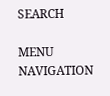SEARCH

MENU NAVIGATION